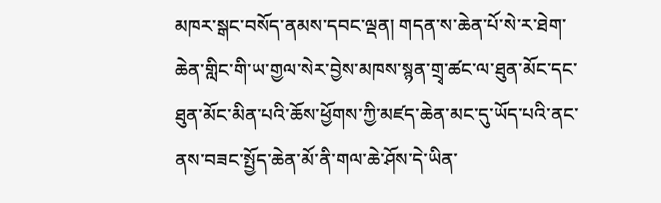མཁར་སྒང་བསོད་ནམས་དབང་ལྡན། གདན་ས་ཆེན་པོ་སེ་ར་ཐེག་ཆེན་གླིང་གི་ཡ་གྱལ་སེར་བྱེས་མཁས་སྙན་གྲྭ་ཚང་ལ་ཐུན་མོང་དང་ཐུན་མོང་མིན་པའི་ཆོས་ཕྱོགས་ཀྱི་མཛད་ཆེན་མང་དུ་ཡོད་པའི་ནང་ནས་བཟང་སྤྱོད་ཆེན་མོ་ནི་གལ་ཆེ་ཤོས་དེ་ཡིན་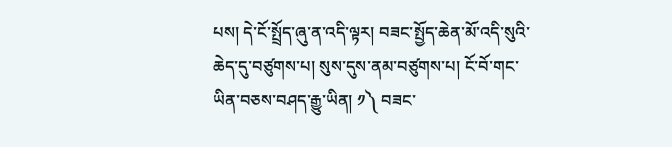པས། དེ་ངོ་སྤྲོད་ཞུ་ན་འདི་ལྟར། བཟང་སྤྱོད་ཆེན་མོ་འདི་སུའི་ཆེད་དུ་བཙུགས་པ། སུས་དུས་ནམ་བཙུགས་པ། ངོ་བོ་གང་ཡིན་བཅས་བཤད་རྒྱུ་ཡིན། ༡༽ བཟང་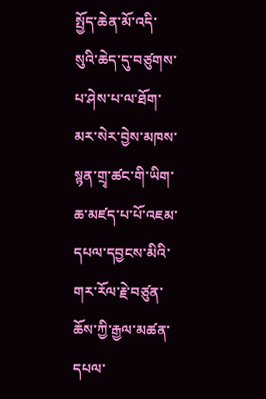སྤྱོད་ཆེན་མོ་འདི་སུའི་ཆེད་དུ་བཙུགས་པ་ཤེས་པ་ལ་ཐོག་མར་སེར་བྱེས་མཁས་སྙན་གྲྭ་ཚང་གི་ཡིག་ཆ་མཛད་པ་པོ་འཇམ་དཔལ་དབྱངས་མིའི་གར་རོལ་རྗེ་བཙུན་ཆོས་ཀྱི་རྒྱལ་མཚན་དཔལ་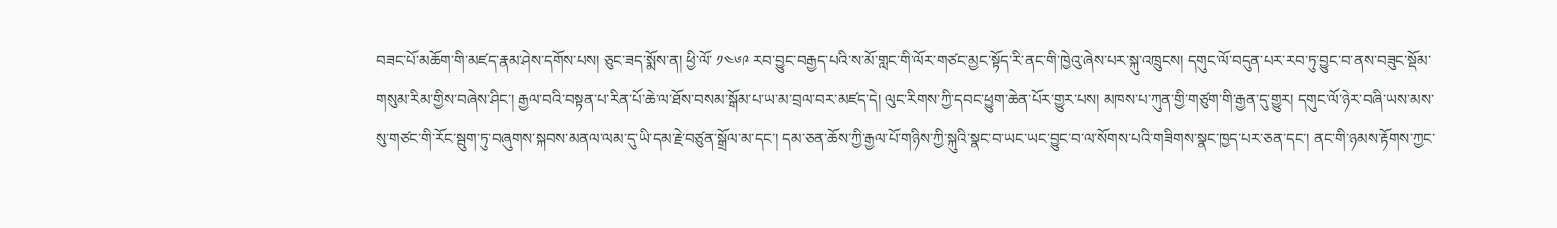བཟང་པོ་མཆོག་གི་མཛད་རྣམ་ཤེས་དགོས་པས། ཅུང་ཟད་སྨོས་ན། ཕྱི་ལོ་ ༡༤༦༩ རབ་བྱུང་བརྒྱད་པའི་ས་མོ་གླང་གི་ལོར་གཙང་མྱང་སྟོད་རི་ནང་གི་ཁྱེའུ་ཞེས་པར་སྐུ་འཁྲུངས། དགུང་ལོ་བདུན་པར་རབ་ཏུ་བྱུང་བ་ནས་བཟུང་སྡོམ་གསུམ་རིམ་གྱིས་བཞེས་ཤིང་། རྒྱལ་བའི་བསྟན་པ་རིན་པོ་ཆེ་ལ་ཐོས་བསམ་སྒོམ་པ་ཡ་མ་བྲལ་བར་མཛད་དེ། ལུང་རིགས་ཀྱི་དབང་ཕྱུག་ཆེན་པོར་གྱུར་པས། མཁས་པ་ཀུན་གྱི་གཙུག་གི་རྒྱན་དུ་གྱུར། དགུང་ལོ་ཉེར་བཞི་ཡས་མས་སུ་གཙང་གི་རོང་སྦུག་ཏུ་བཞུགས་སྐབས་མནལ་ལམ་དུ་ཡི་དམ་རྗེ་བཙུན་སྒྲོལ་མ་དང་། དམ་ཅན་ཆོས་ཀྱི་རྒྱལ་པོ་གཉིས་ཀྱི་སྐུའི་སྣང་བ་ཡང་ཡང་བྱུང་བ་ལ་སོགས་པའི་གཟིགས་སྣང་ཁྱད་པར་ཅན་དང་། ནང་གི་ཉམས་རྟོགས་ཀྱང་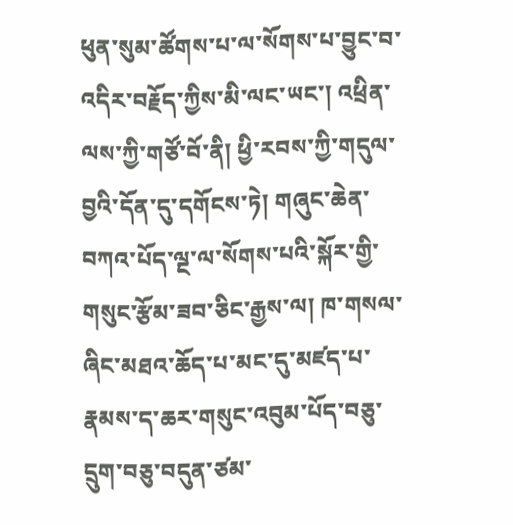ཕུན་སུམ་ཚོགས་པ་ལ་སོགས་པ་བྱུང་བ་འདིར་བརྗོད་ཀྱིས་མི་ལང་ཡང་། འཕྲིན་ལས་ཀྱི་གཙོ་བོ་ནི། ཕྱི་རབས་ཀྱི་གདུལ་བྱའི་དོན་དུ་དགོངས་ཏེ། གཞུང་ཆེན་བཀའ་པོད་ལྔ་ལ་སོགས་པའི་སྐོར་གྱི་གསུང་རྩོམ་ཟབ་ཅིང་རྒྱས་ལ། ཁ་གསལ་ཞིང་མཐའ་ཆོད་པ་མང་དུ་མཛད་པ་རྣམས་ད་ཆར་གསུང་འབུམ་པོད་བཅུ་དྲུག་བཅུ་བདུན་ཙམ་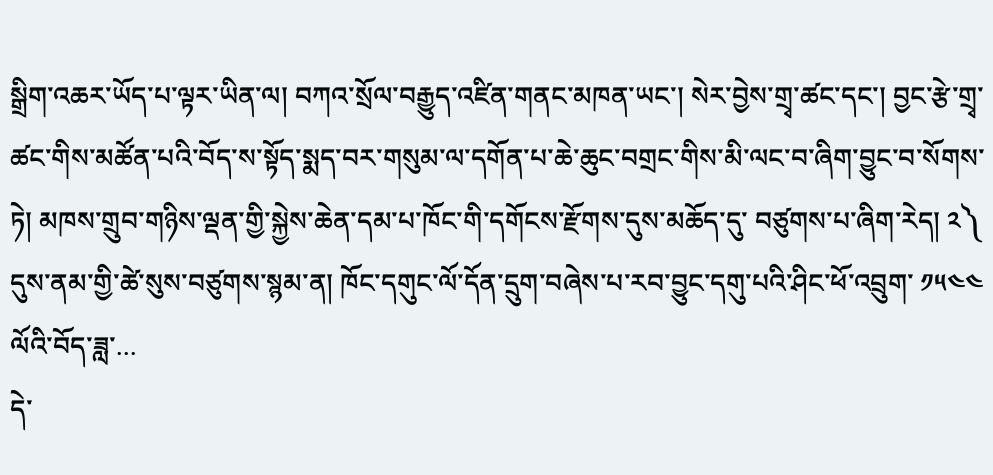སྒྲིག་འཆར་ཡོད་པ་ལྟར་ཡིན་ལ། བཀའ་སྲོལ་བརྒྱུད་འཛིན་གནང་མཁན་ཡང་། སེར་བྱེས་གྲྭ་ཚང་དང་། བྱང་རྩེ་གྲྭ་ཚང་གིས་མཚོན་པའི་བོད་ས་སྟོད་སྨད་བར་གསུམ་ལ་དགོན་པ་ཆེ་ཆུང་བགྲང་གིས་མི་ལང་བ་ཞིག་བྱུང་བ་སོགས་ཏེ། མཁས་གྲུབ་གཉིས་ལྡན་གྱི་སྐྱེས་ཆེན་དམ་པ་ཁོང་གི་དགོངས་རྫོགས་དུས་མཆོད་དུ་ བཙུགས་པ་ཞིག་རེད། ༢༽ དུས་ནམ་གྱི་ཚེ་སུས་བཙུགས་སྙམ་ན། ཁོང་དགུང་ལོ་དོན་དྲུག་བཞེས་པ་རབ་བྱུང་དགུ་པའི་ཤིང་ཕོ་འབྲུག་ ༡༥༤༤ ལོའི་བོད་ཟླ་...
དེ་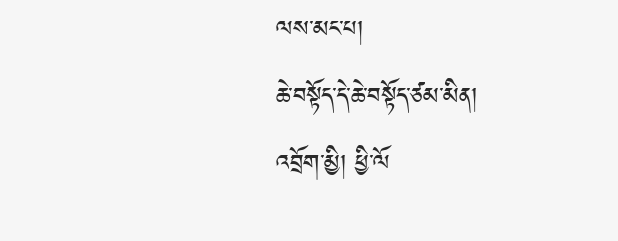ལས་མང་པ།
ཆེ་བསྟོད་དེ་ཆེ་བསྟོད་ཙམ་མིན།
འབྲོག་མྱི། ཕྱི་ལོ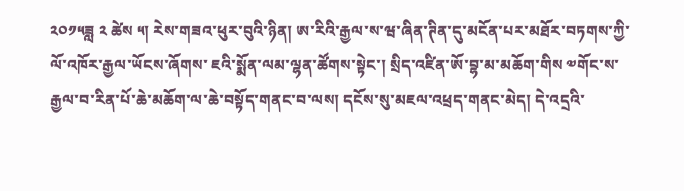༢༠༡༥ཟླ ༢ ཚེས ༥། རེས་གཟའ་ཕུར་བུའི་ཉིན། ཨ་རིའི་རྒྱལ་ས་ཝ་ཞིན་ཊིན་དུ་མངོན་པར་མཐོར་བཏགས་ཀྱི་ལོ་འཁོར་རྒྱལ་ཡོངས་ཞོགས་ ཇའི་སྨོན་ལམ་ལྷན་ཚོགས་སྟེང་། སྲིད་འཛིན་ཨོ་བྷ་མ་མཆོག་གིས ༧གོང་ས་རྒྱལ་བ་རིན་པོ་ཆེ་མཆོག་ལ་ཆེ་བསྟོད་གནང་བ་ལས། དངོས་སུ་མཇལ་འཕྲད་གནང་མེད། དེ་འདྲའི་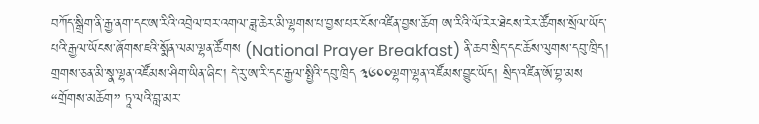བཀོད་སྒྲིག་ནི་རྒྱ་ནག་དང་ཨ་རིའི་འབྲེལ་བར་འགལ་ཟླ་ཆེར་མི་ལྷགས་པ་བྱས་པར་ངོས་འཛིན་བྱས་ཆོག ཨ་རིའི་ལོ་རེར་ཐེངས་རེར་ཚོགས་སྲོལ་ཡོད་པའི་རྒྱལ་ཡོངས་ཞོགས་ཇའི་སྨོན་ལམ་ལྷན་ཚོགས (National Prayer Breakfast) ནི་ཆབ་སྲིད་དང་ཆོས་ལུགས་དབུ་ཁྲིད། གྲགས་ཅན་མི་སྣ་ལྷན་འཛོམས་ཤིག་ཡིན་ཞིང་། དེ་རུ་ཨ་རི་དང་རྒྱལ་སྤྱིའི་དབུ་ཁྲིད ༣༦༠༠ལྷག་ལྷན་འཛོམས་བྱུང་ཡོད། སྲིད་འཛིན་ཨོ་བྷ་མས “གྲོགས་མཆོག” ཏཱ་ལའི་བླ་མར་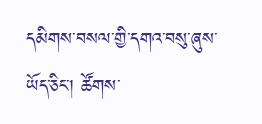དམིགས་བསལ་གྱི་དགའ་བསུ་ཞུས་ཡོད་ཅིང་། ཚོགས་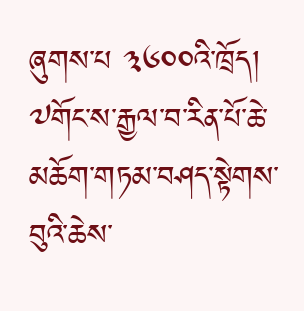ཞུགས་པ ༣༦༠༠འི་ཁྲོད། ༧གོང་ས་རྒྱལ་བ་རིན་པོ་ཆེ་མཆོག་གཏམ་བཤད་སྟེགས་བུའི་ཆེས་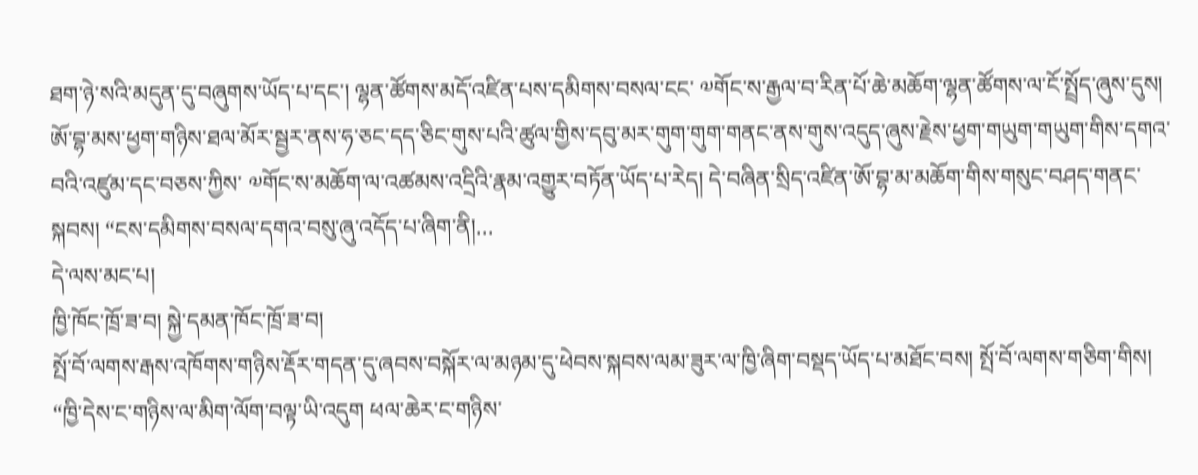ཐག་ཉེ་སའི་མདུན་དུ་བཞུགས་ཡོད་པ་དང་། ལྷན་ཚོགས་མདོ་འཛིན་པས་དམིགས་བསལ་ངང་ ༧གོང་ས་རྒྱལ་བ་རིན་པོ་ཆེ་མཆོག་ལྷན་ཚོགས་ལ་ངོ་སྤྲོད་ཞུས་དུས། ཨོ་བྷ་མས་ཕྱག་གཉིས་ཐལ་མོར་སྦྱར་ནས་ཧ་ཅང་དད་ཅིང་གུས་པའི་ཚུལ་གྱིས་དབུ་མར་གུག་གུག་གནང་ནས་གུས་འདུད་ཞུས་རྗེས་ཕྱག་གཡུག་གཡུག་གིས་དགའ་བའི་འཛུམ་དང་བཅས་ཀྱིས་ ༧གོང་ས་མཆོག་ལ་འཚམས་འདྲིའི་རྣམ་འགྱུར་བཏོན་ཡོད་པ་རེད། དེ་བཞིན་སྲིད་འཛིན་ཨོ་བྷ་མ་མཆོག་གིས་གསུང་བཤད་གནང་སྐབས། “ངས་དམིགས་བསལ་དགའ་བསུ་ཞུ་འདོད་པ་ཞིག་ནི།...
དེ་ལས་མང་པ།
ཁྱི་ཁོང་ཁྲོ་ཟ་བ། སྐྱེ་དམན་ཁོང་ཁྲོ་ཟ་བ།
སྤོ་བོ་ལགས་རྒས་འཁོགས་གཉིས་རྡོར་གདན་དུ་ཞབས་བསྐོར་ལ་མཉམ་དུ་ཕེབས་སྐབས་ལམ་ཟུར་ལ་ཁྱི་ཞིག་བསྡད་ཡོད་པ་མཐོང་བས། སྤོ་བོ་ལགས་གཅིག་གིས། “ཁྱི་དེས་ང་གཉིས་ལ་མིག་ལོག་བལྟ་ཡི་འདུག ཕལ་ཆེར་ང་གཉིས་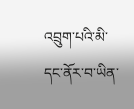འབྲུག་པའི་མི་དང་ནོར་བ་ཡིན་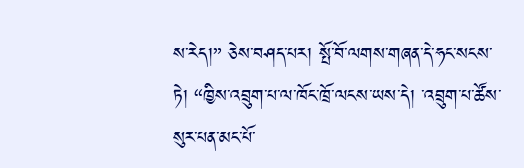ས་རེད།” ཅེས་བཤད་པར། སྤོ་བོ་ལགས་གཞན་དེ་ཧང་སངས་ཏེ། “ཁྱིས་འབྲུག་པ་ལ་ཁོང་ཁྲོ་ལངས་ཡས་དེ། ་འབྲུག་པ་ཚོས་སུར་པན་མང་པོ་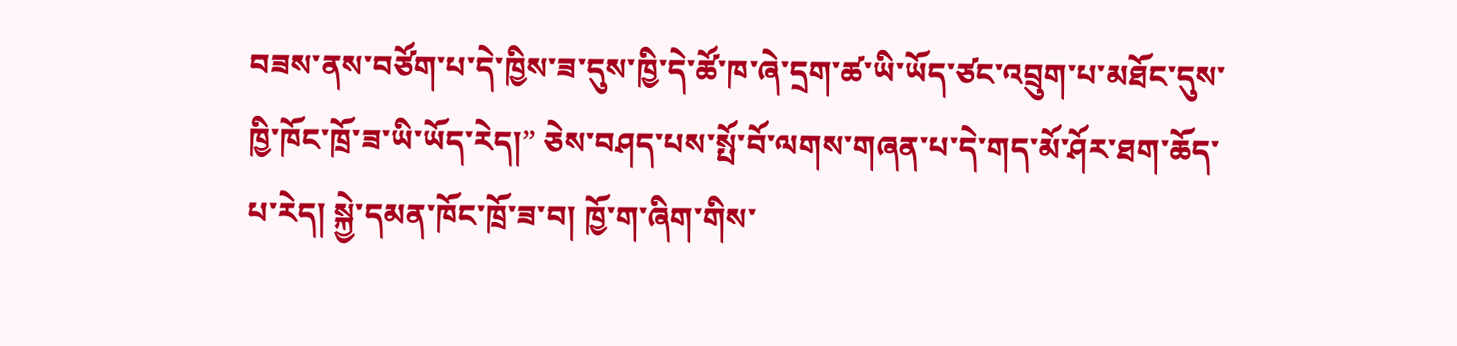བཟས་ནས་བཙོག་པ་དེ་ཁྱིས་ཟ་དུས་ཁྱི་དེ་ཚོ་ཁ་ཞེ་དྲག་ཚ་ཡི་ཡོད་ཙང་འབྲུག་པ་མཐོང་དུས་ཁྱི་ཁོང་ཁྲོ་ཟ་ཡི་ཡོད་རེད།” ཅེས་བཤད་པས་སྤོ་བོ་ལགས་གཞན་པ་དེ་གད་མོ་ཤོར་ཐག་ཆོད་པ་རེད། སྐྱེ་དམན་ཁོང་ཁྲོ་ཟ་བ། ཁྱོ་ག་ཞིག་གིས་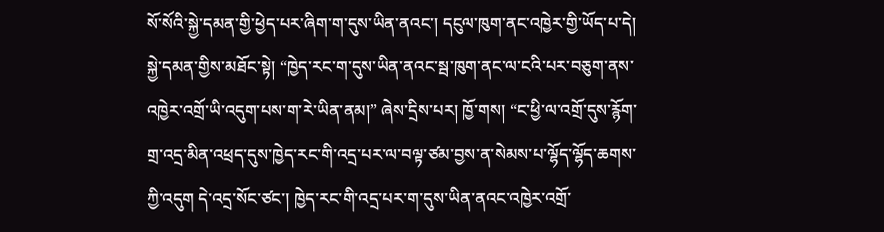སོ་སོའི་སྐྱེ་དམན་གྱི་ཕྱེད་པར་ཞིག་ག་དུས་ཡིན་ནའང་། དངུལ་ཁུག་ནང་འཁྱེར་གྱི་ཡོད་པ་དེ། སྐྱེ་དམན་གྱིས་མཐོང་སྟེ། “ཁྱེད་རང་ག་དུས་ཡིན་ནའང་སྦ་ཁུག་ནང་ལ་ངའི་པར་བཅུག་ནས་འཁྱེར་འགྲོ་ཡི་འདུག་པས་ག་རེ་ཡིན་ནམ།” ཞེས་དྲིས་པར། ཁྱོ་གས། “ང་ཕྱི་ལ་འགྲོ་དུས་རྙོག་གྲ་འདྲ་མིན་འཕྲད་དུས་ཁྱེད་རང་གི་འདྲ་པར་ལ་བལྟ་ཙམ་བྱས་ན་སེམས་པ་ལྷོད་ལྷོད་ཆགས་ཀྱི་འདུག དེ་འདྲ་སོང་ཙང་། ཁྱེད་རང་གི་འདྲ་པར་ག་དུས་ཡིན་ནའང་འཁྱེར་འགྲོ་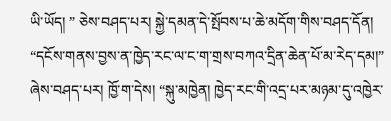ཡི་ཡོད། ” ཅེས་བཤད་པར། སྐྱེ་དམན་དེ་སྤོབས་པ་ཆེ་མདོག་གིས་བཤད་དོན། “དངོས་གནས་བྱས་ན་ཁྱེད་རང་ལ་ང་ག་གྲས་བཀའ་དྲིན་ཆེན་པོ་མ་རེད་དམ།” ཞེས་བཤད་པར། ཁྱོ་ག་དེས། “སྐུ་མཁྱེན། ཁྱེད་རང་གི་འདྲ་པར་མཉམ་དུ་འཁྱེར་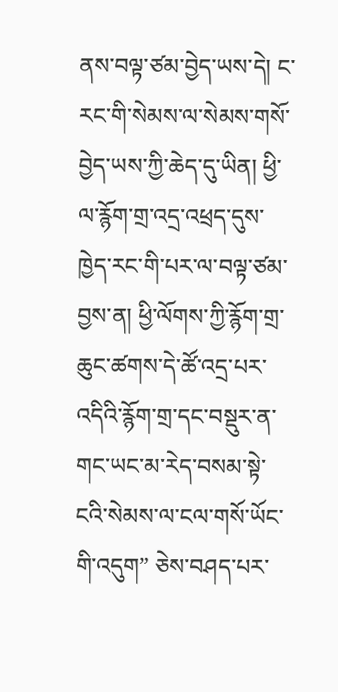ནས་བལྟ་ཙམ་བྱེད་ཡས་དེ། ང་རང་གི་སེམས་ལ་སེམས་གསོ་བྱེད་ཡས་ཀྱི་ཆེད་དུ་ཡིན། ཕྱི་ལ་རྙོག་གྲ་འདྲ་འཕྲད་དུས་ཁྱེད་རང་གི་པར་ལ་བལྟ་ཙམ་བྱས་ན། ཕྱི་ལོགས་ཀྱི་རྙོག་གྲ་ཆུང་ཚགས་དེ་ཚོ་འདྲ་པར་འདིའི་རྙོག་གྲ་དང་བསྡུར་ན་གང་ཡང་མ་རེད་བསམ་སྟེ་ངའི་སེམས་ལ་ངལ་གསོ་ཡོང་གི་འདུག” ཅེས་བཤད་པར་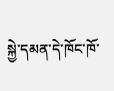སྐྱེ་དམན་དེ་ཁོང་ཁོ་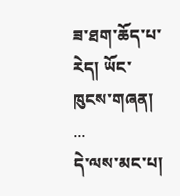ཟ་ཐག་ཆོད་པ་རེད། ཡོང་ཁུངས་གཞན། ...
དེ་ལས་མང་པ།